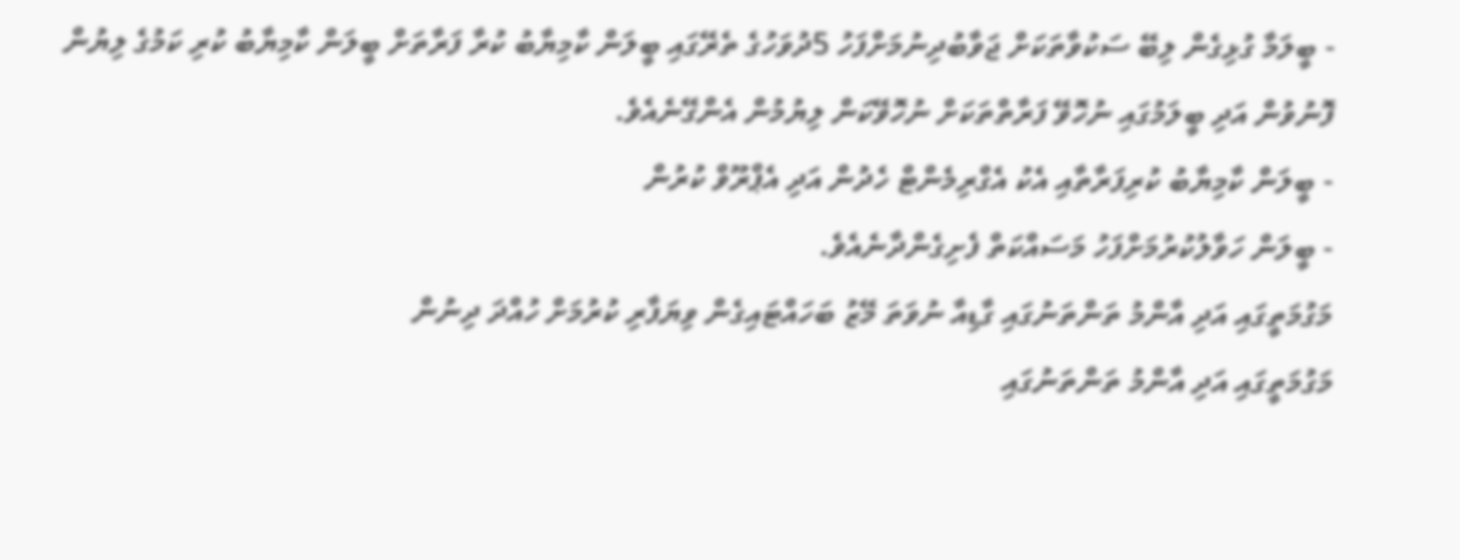- ބީލަމާ ގުޅިގެން ލިބޭ ސަކުވާތަކަށް ޖަވާބުދިނުމަށްފަހު 5ދުވަހުގެ ތެރޭގައި ބީލަން ކާމިޔާބު ކުރާ ފަރާތަށް ބީލަން ކާމިޔާބު ކުރި ކަމުގެ ލިޔުން ފޮނުވުން އަދި ބީލަމުގައި ނުހޮވޭ ފަރާތްތަކަށް ނުހޮވޭކަން ލިޔުމުން އެންގޭނެއެވެ.
- ބީލަން ކާމިޔާބު ކުރިފަރާތާއި އެކު އެގްރިމެންޓް ހެދުން އަދި އެޕްރޫވް ކުރުން
- ބީލަން ހަވާލުކުރުމަށްފަހު މަސައްކަތް ފެށިގެންދާނެއެވެ.
މަގުމަތީގައި އަދި އާންމު ތަންތަނުގައި ގާޑިއާ ނުވަތަ މޭޒު ބަހައްޓައިގެން ވިޔަފާރި ކުރުމަށް ހުއްދަ ދިނުން
މަގުމަތީގައި އަދި އާންމު ތަންތަނުގައި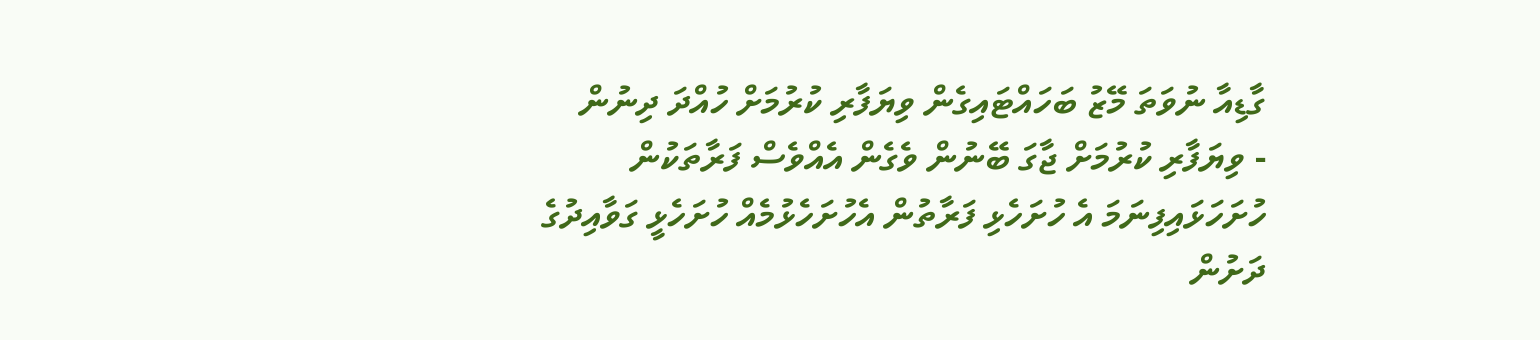ގާޑިއާ ނުވަތަ މޭޒު ބަހައްޓައިގެން ވިޔަފާރި ކުރުމަށް ހުއްދަ ދިނުން
- ވިޔަފާރި ކުރުމަށް ޖާގަ ބޭނުން ވެގެން އެއްވެސް ފަރާތަކުން ހުށަހަޅައިފިނަމަ އެ ހުށަހެޅި ފަރާތުން އެހުށަހެޅުމެއް ހުށަހެޅީ ގަވާއިދުގެ ދަށުން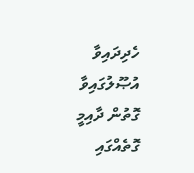ހެދިދައިވާ އުޞޫލުގައިވާ ގޮތުން ދާއިމީ ގޮތެއްގައި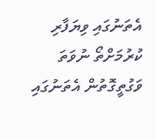އެތަނުގައި ވިޔަފާރި ކުރުމަށްތޯ ނުވަތަ ވަގުތީގޮތުން އެތަނުގައި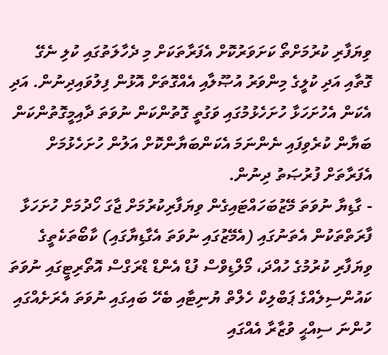ވިޔަފާރި ކުރުމަށްތޯ ކަށަވަރުކޮށް އެފަރާތަކަށް މި ދެހާލަތުގައި ކުލި ނެގޭ ގޮތާއި އަދި ކުލީގެ މިންވަރު އުޞޫލާއި އެއްގޮތަށް އޮޅުން ފިލުވައިދިނުން. އަދި އެކަން އެހުށަހަޅާ ހުށަހެޅުމުގައި ވަގުތީ ގޮތުންކަން ނުވަތަ ދާއިމީގޮތުންކަން ބަޔާން ކުރެވިފައި ނެންނަމަ އެކަންބަޔާންކޮށް އަލުން ހުށަހެޅުމަށް އެފަރާތަށް ފުރުޞަތު ދިނުން.
- ގާޑިޔާ ނުވަތަ މޭޒުބަހައްޓައިގެން ވިޔަފާރިކުރުމަށް ޖާގަ ހޯދުމަށް ހުށަހަޅާ ފާރަތްތަކުން އެތަނުގައި (އެމޭޒުގައި ނުވަތަ އެގާޑިޔާގައި) ކާބޯތަކެތީގެ ވިޔަފާރި ކުރުމުގެ ހުއްދަ، މޯލްޑިވްސް ފުޑް އެންޑް ޑްރަގްސް އޮތޯރިޓީގައި ނުވަތަ ކައުންސިލެއްގެ ޕަބްލިކް ހެލްތް ޔުނިޓާއި ބެހޭ ބައިގައި ނުވަތަ އެރަށެއްގައި ހުންނަ ސިއްޙީ ވުޒާރާ އެއްގައި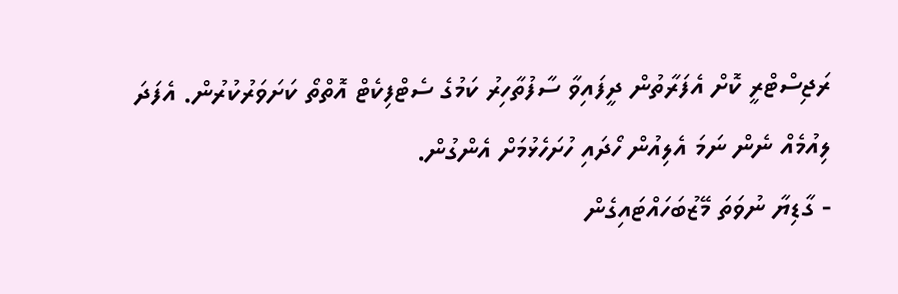ރަޖިސްޓްރީ ކޮށް އެފަރާތުން ދީފައިވާ ސާފުތާހިރު ކަމުގެ ސެޓްފިކެޓް އޮތްތޯ ކަށަވަރުކުރުން. އެފަދަ ލިއުމެއް ނެން ނަމަ އެލިއުން ހޯދައި ހުށަހެޅުމަށް އެންގުން.
- ގާޑިޔާ ނުވަތަ މޭޒުބަހައްޓައިގެން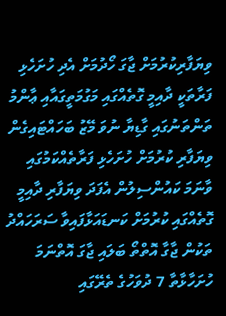ވިޔަފާރިކުރުމަށް ޖާގަ ހޯދުމަށް އެދި ހުށަހެޅި ފަރާތަކީ ދާއިމީ ގޮތެއްގައި މަގުމަތީގައާއި ޢާންމު ތަންތަނުގައި ގާޑިޔާ ނުވަ މޭޒު ބަހައްޓައިގެން ވިޔަފާރި ކުރުމަށް ހުށަހެޅި ފަރާތެއްކަމުގައި ވާނަމަ ކައުންސިލުން އެފަދަ ވިޔަފާރި ދާއިމީ ގޮތެއްގައި ކުރުމަށް ކަނޑައަޅާފައިވާ ސަރަހައްދު ތަކުން ޖާގާ އޮތްތޯ ބަލައި ޖާގަ އޮތްނަމަ ހުށަހާޅާތާ 7 ދުވަހުގެ ތެރޭގައި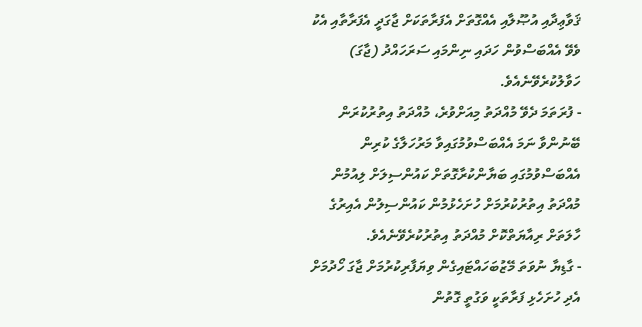ޤަވާޢިދާއި އުޞޫލާއި އެއްގޮތަށް އެފަރާތަކަށް ޖާގަދީ އެފަރާތާއި އެކު ވެވޭ އެއްބަސްވުން ހަދައި ނިންމައި ސަރަހައްދު (ޖާގަ) ހަވާލުކުރެވޭނެއެވެ.
- ފުރަތަމަ ދެވޭ މުއްދަތު މިއަށްވުރެ، މުއްދަތު އިތުރުކުރަން ބޭނުންވާ ނަމަ އެއްބަސްވުމުގައިވާ މަރުހަލާގެ ކުރިން އެއްބަސްވުމުގައި ބަޔާންކުރާގޮތަށް ކައުންސިލަށް ލިއުމުން މުއްދަތު އިތުރުކުރުމަށް ހުށަހެޅުމުން ކައުންސިލުން އެއިރުގެ ހާލަތަށް ރިއާޔަތްކޮށް މުއްދަތު އިތުރުކުރެވޭނެއެވެ.
- ގާޑިޔާ ނުވަތަ މޭޒުބަހައްޓައިގެން ވިޔަފާރިކުރުމަށް ޖާގަ ހޯދުމަށް އެދި ހުށަހެޅި ފަރާތަކީ ވަގުތީ ގޮތުން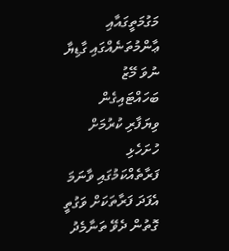މަގުމަތީގައާއި ޢާންމުތަނެއްގައި ގާޑިޔާ ނުވަ މޭޒު ބަހައްޓައިގެން ވިޔަފާރި ކުރުމަށް ހުށަހެޅި ފަރާތެއްކަމުގައި ވާނަމަ އެފަދަ ފަރާތަކަށް ވަގުތީ ގޮތުން ދެވޭ ތަނާމެދު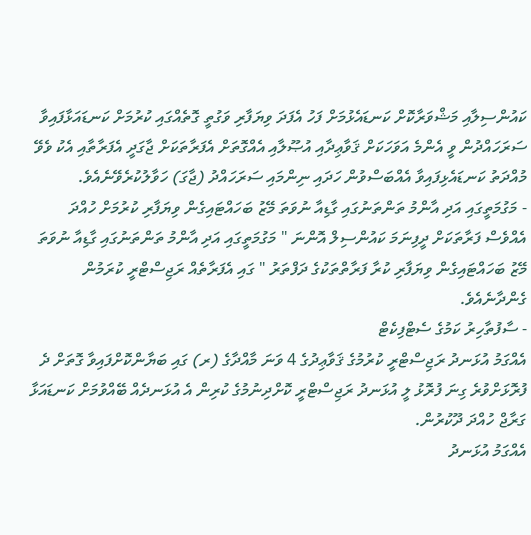ކައުންސިލާއި މަޝްވަރާކޮށް ކަނޑައެޅުމަށް ފަހު އެފަދަ ވިޔަފާރި ވަގުތީ ގޮތެއްގައި ކުރުމަށް ކަނޑައަޅާފައިވާ ސަރަހައްދުން ވީ އެންމެ އަވަހަކަށް ޤަވާޢިދާއި އުޞޫލާއި އެއްގޮތަށް އެފަރާތަކަށް ޖާގަދީ އެފަރާތާއި އެކު ވެވޭ މުއްދަތު ކަނޑައެޅިފައިވާ އެއްބަސްވުން ހަދައި ނިންމައި ސަރަހައްދު (ޖާގަ) ހަވާލުކުރެވޭނެއެވެ.
- މަގުމަތީގައި އަދި އާންމު ތަންތަނުގައި ގާޑިއާ ނުވަތަ މޭޒު ބަހައްޓައިގެން ވިޔަފާރި ކުރުމަށް ހުއްދަ އެއްވެސް ފަރާތަކަށް ދީފިނަމަ ކައުންސިލް އޮންނަ " މަގުމަތީގައި އަދި އާންމު ތަންތަނުގައި ގާޑިއާ ނުވަތަ މޭޒު ބަހައްޓައިގެން ވިޔަފާރި ކުރާ ފަރާތްތަކުގެ ދަފްތަރު " ގައި އެފަރާތެއް ރަޖިސްޓްރީ ކުރަމުން ގެންދާނެއެވެ.
- ސާފުތާހިރު ކަމުގެ ސެޓްފިކެޓް
އެއްގަމު އުޅަނދު ރަޖިސްޓްރީ ކުރުމުގެ ޤަވާޢިދުގެ 4 ވަނަ މާއްދާގެ (ރ) ގައި ބަޔާންކޮށްފައިވާ ގޮތަށް ދެ ފުރޮޅަށްވުރެ ގިނަ ފުރޮޅު ލީ އުޅަނދު ރަޖިސްޓްރީ ކޮށްދިނުމުގެ ކުރިން އެ އުޅަނދެއް ބޭއްވުމަށް ކަނޑައަޅާ ގަރާޖް ހުއްދަ ދޫކުރުން.
އެއްގަމު އުޅަނދު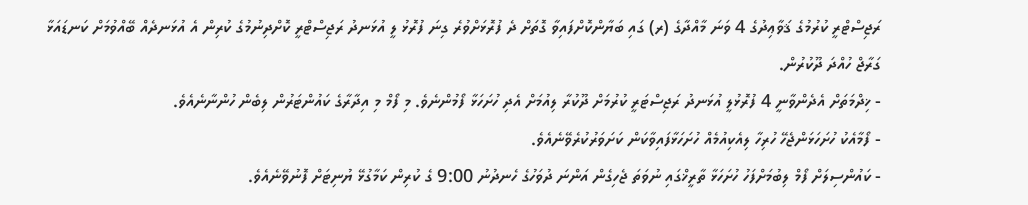ރަޖިސްޓްރީ ކުރުމުގެ ޤަވާޢިދުގެ 4 ވަނަ މާއްދާގެ (ރ) ގައި ބަޔާންކޮށްފައިވާ ގޮތަށް ދެ ފުރޮޅަށްވުރެ ގިނަ ފުރޮޅު ލީ އުޅަނދު ރަޖިސްޓްރީ ކޮށްދިނުމުގެ ކުރިން އެ އުޅަނދެއް ބޭއްވުމަށް ކަނޑައަޅާ ގަރާޖް ހުއްދަ ދޫކުރުން.
- ޚިދްމަތަށް އެދެންވާނީ 4 ފުރޮޅުލީ އުޅަނދު ރަޖިސްޓަރީ ކުރުމަށް ދޫކުރާ ލިއުމަށް އެދި ހުށަހަޅާ ފޯމުންނެވެ. މި ފޯމް މި އިދާރާގެ ކައުންޓަރުން ލިބެން ހުންނާނެއެވެ.
- ފޯމާއެކު ހުށަހަޅަންޖެހޭ ހުރިހާ ލިއެކިއުމެއް ހުށަހަޅާފައިވާކަން ކަށަވަރުކުރެވޭނެއެވެ.
- ކައުންސިލަށް ފޯމް ލިބުމަށްފަހު ހުށަހަޅާ ތާރީޚްގައި ނުވަތަ ޖެހިގެން އަންނަ ދުވަހުގެ ހެނދުނު 9:00 ގެ ކުރިން ކަމާގުޅޭ ޔުނިޓަށް ފޮނުވޭނެއެވެ.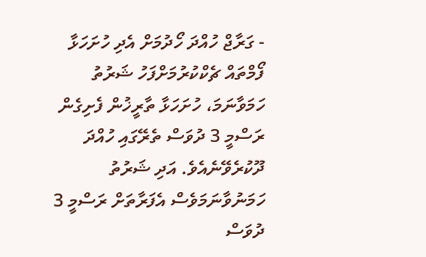- ގަރާޖް ހުއްދަ ހޯދުމަށް އެދި ހުށަހަޅާ ފޯމްތައް ޗެކްކުރުމަށްފަހު ޝަރުތު ހަމަވާނަމަ، ހުށަހަޅާ ތާރީޚުން ފެށިގެން ރަސްމީ 3 ދުވަސް ތެރޭގައި ހުއްދަ ދޫކުރެވޭނެއެވެ. އަދި ޝަރުތު ހަމަނުވާނަމަވެސް އެފަރާތަށް ރަސްމީ 3 ދުވަސް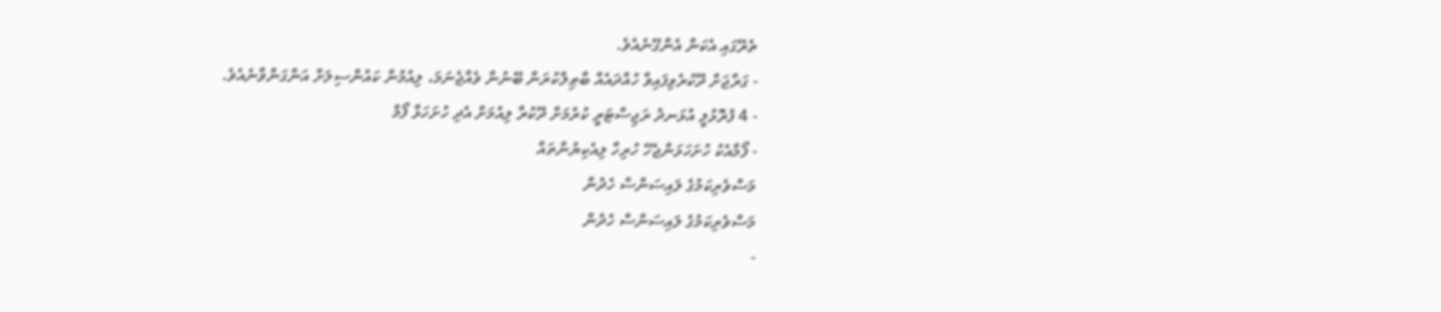ތެރޭގައި އެކަން އެންގޭނެއެވެ.
- ގަރާޖަށް ދޫކުރެވިފައިވާ ހުއްދައެއް ބާޠިލްކުރަން ބޭނުން ވެއްޖެނަމަ، ލިއުމުން ކައުންސިލަށް އަންގަންވާނެއެވެ.
- 4 ފުރޮޅުލީ އުޅަނދު ރަޖިސްޓަރީ ކުރުމަށް ދޫކުރާ ލިއުމަށް އެދި ހުށަހަޅާ ފޯމް
- ފޯމާއެކު ހުށަހަޅަންޖެހޭ ހުރިހާ ލިއެކިޔުންތައް
މަސްވެރިކަމުގެ ލައިސަންސް ހެދުން
މަސްވެރިކަމުގެ ލައިސަންސް ހެދުން
-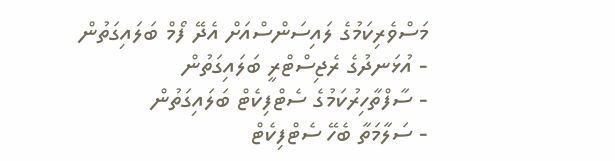މަސްވެރިކަމުގެ ލައިސަންސްއަށް އެދޭ ފޯމް ބަލައިގަތުން
- އުޅަނދުގެ ރެޖިސްޓްރީ ބަލައިގަތުން
- ސާފްތާހިރުކަމުގެ ސެޓްފިކެޓް ބަލައިގަތުން
- ސަލާމަތާ ބެހޭ ސެޓްފިކެޓް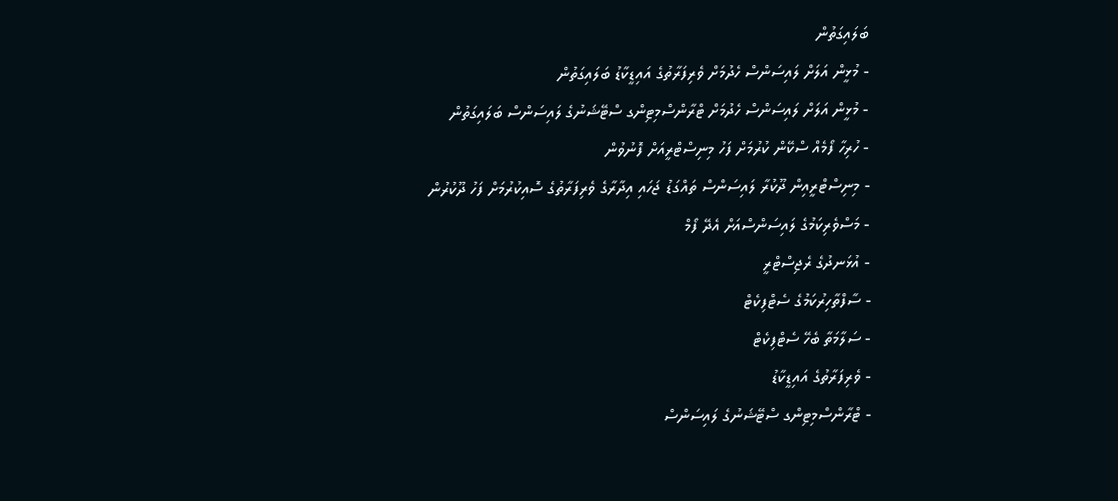ބަލައިގަތުން
- މުޅީން އަލަށް ލައިސަންސް ހެދުމަށް ވެރިފަރާތުގެ އައިޑީކާޑު ބަލައިގަތުން
- މުޅީން އަލަށް ލައިސަންސް ހެދުމަށް ޓްރާންސްމިޓިންގ ސްޓޭޝަނުގެ ލައިސަންސް ބަލައިގަތުން
- ހުރިހާ ފޯމެއް ސްކޭން ކުރުމަށް ފަހު މިނިސްޓްރީއަށް ފޮނުވުން
- މިނިސްޓްރީއިން ދޫކުރާ ލައިސަންސް ތައްގަޑު ޖަހައި އިދާރާގެ ވެރިފަރާތުގެ ސޮއިކުރުމަށް ފަހު ދޫކުރުން
- މަސްވެރިކަމުގެ ލައިސަންސްއަށް އެދޭ ފޯމް
- އުޅަނދުގެ ރެޖިސްޓްރީ
- ސާފްތާހިރުކަމުގެ ސެޓްފިކެޓް
- ސަލާމަތާ ބެހޭ ސެޓްފިކެޓް
- ވެރިފަރާތުގެ އައިޑީކާޑު
- ޓްރާންސްމިޓިންގ ސްޓޭޝަނުގެ ލައިސަންސް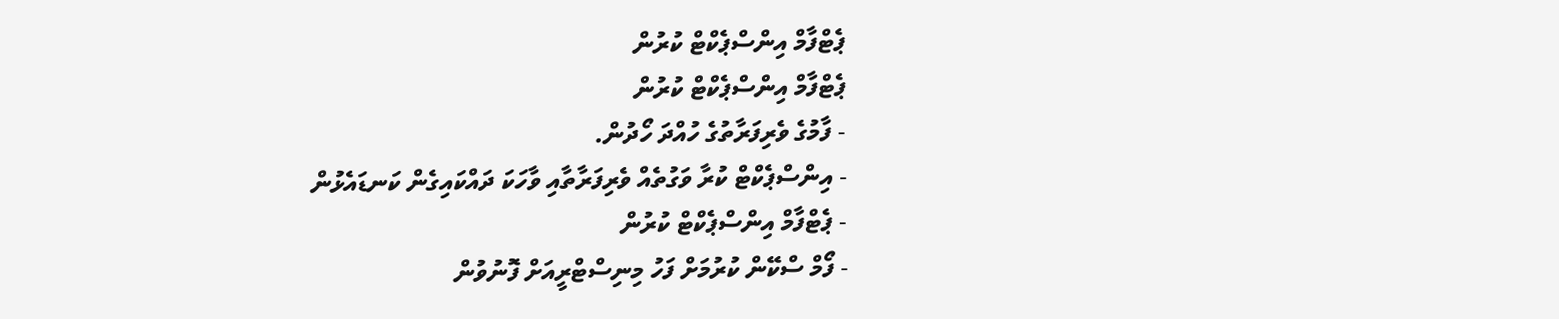ޕެޓްފާމް އިންސްޕެކްޓް ކުރުން
ޕެޓްފާމް އިންސްޕެކްޓް ކުރުން
- ފާމުގެ ވެރިފަރާތުގެ ހުއްދަ ހޯދުން.
- އިންސްޕެކްޓް ކުރާ ވަގުތެއް ވެރިފަރާތާއި ވާހަކަ ދައްކައިގެން ކަނޑައެޅުން
- ޕެޓްފާމް އިންސްޕެކްޓް ކުރުން
- ފޯމް ސްކޭން ކުރުމަށް ފަހު މިނިސްޓްރީއަށް ފޮނުވުން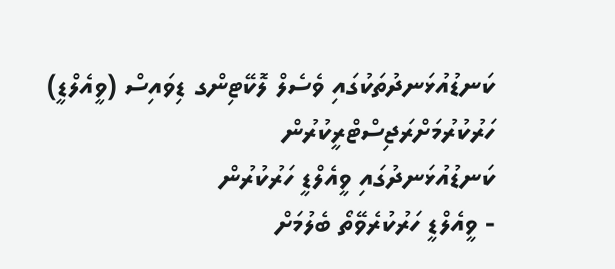ކަނޑުއުޅަނދުތަކުގައި ވެސެލް ލޮކޭޓިންގ ޑިވައިސް (ވީއެލްޑީ) ހަރުކުރުމަށްރަޖިސްޓްރީކުރުން
ކަނޑުއުޅަނދުގައި ވީއެލްޑީ ހަރުކުރުން
- ވީއެލްޑީ ހަރުކުރެވޭތޯ ބެލުމަށް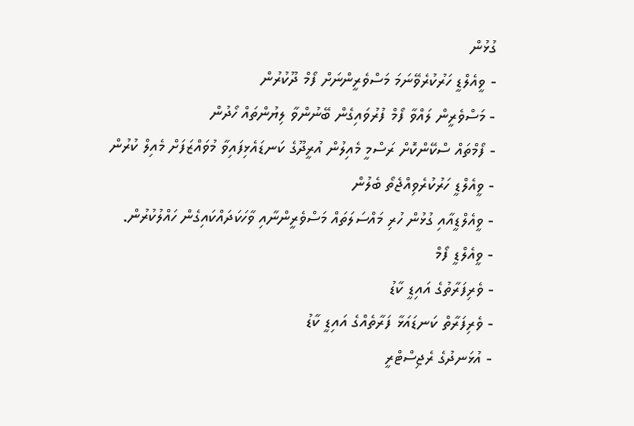ގުޅުން
- ވީއެލްޑީ ހަރުކުރެވޭނަމަ މަސްވެރީންނަށް ފޯމް ދޫކުރުން
- މަސްވެރީން ލައްވާ ފޯމް ފުރުވައިގެން ބޭނުންވާ ލިޔުންތައް ހޯދުން
- ފޯމްތައް ސްކޭންކޮށް ރަސްމީ މެއިލުން އުރީދޫގެ ކަނޑައެޅިފައިވާ މުވައްޒަފަށް މެއިލް ކުރުން
- ވީއެލްޑީ ހަރުކުރެވިއްޖެތޯ ބެލުން
- ވީއެލްޑީއާއި ގުޅުން ހުރި މައްސަލަތައް މަސްވެރީންނާއި ވާހަކަދައްކައިގެން ހައްލުކުރުން.
- ވީއެލްޑީ ފޯމް
- ވެރިފަރާތުގެ އައިޑީ ކާޑު
- ވެރިފަރާތް ކަނޑައަޅާ ފަރާތެއްގެ އައިޑީ ކާޑު
- އުޅަނދުގެ ރެޖިސްޓްރީ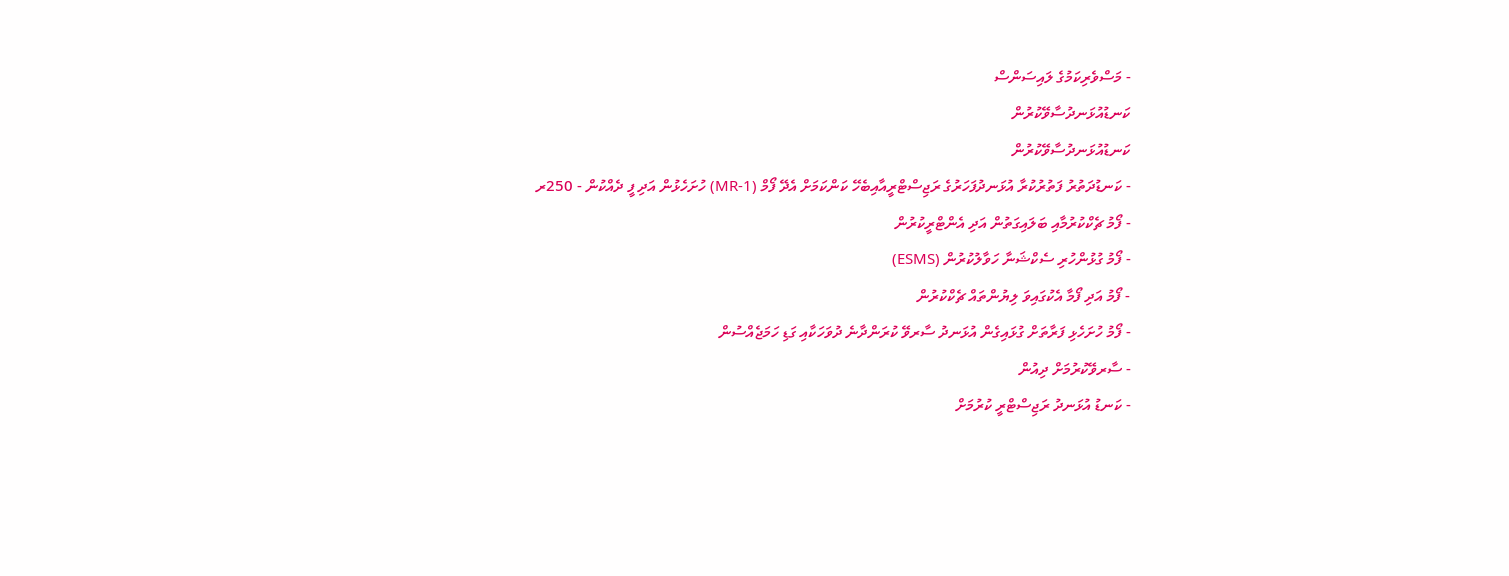- މަސްވެރިކަމުގެ ލައިސަންސް
ކަނޑުއުޅަނދުސާވޭކުރުން
ކަނޑުއުޅަނދުސާވޭކުރުން
- ކަނޑުދަތުރު ފަތުރުކުރާ އުޅަނދުފަހަރުގެ ރަޖިސްޓްރީއާއިބެހޭ ކަންކަމަށް އެދޭ ފޯމް (MR-1) ހުށަހެޅުން އަދި ފީ ދެއްކުން - 250ރ
- ފޯމު ޗެކްކުރުމާއި ބަލައިގަތުން އަދި އެންޓްރީކުރުން
- ފޯމު ގުޅުންހުރި ސެކްޝަނާ ހަވާލުކުރުން (ESMS)
- ފޯމު އަދި ފޯމާ އެކުގައިވަ ލިޔުންތައް ޗެކްކުރުން
- ފޯމު ހުށަހެޅި ފަރާތަށް ގުޅައިގެން އުޅަނދު ސާރވޭ ކުރަންދާނެ ދުވަހަކާއި ގަޑި ހަމަޖެއްސުން
- ސާރވޭކުރުމަށް ދިއުން
- ކަނޑު އުޅަނދު ރަޖިސްޓްރީ ކުރުމަށް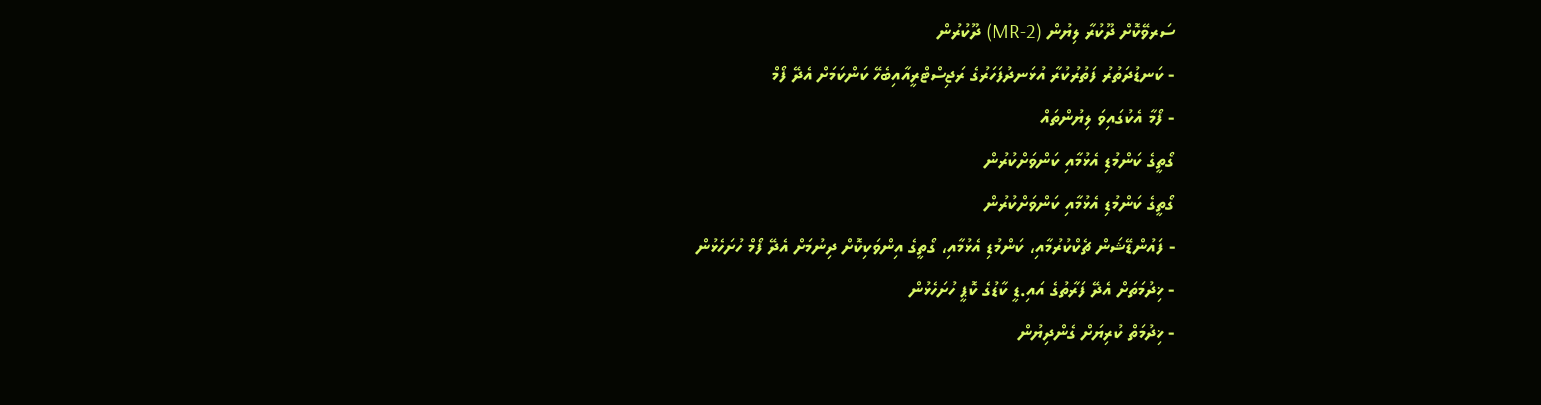ސަރވޭކޮށް ދޫކުރާ ލިޔުން (MR-2) ދޫކުރުން
- ކަނޑުދަތުރު ފަތުރުކުރާ އުޅަނދުފަހަރުގެ ރަޖިސްޓްރީއާއިބެހޭ ކަންކަމަށް އެދޭ ފޯމް
- ފޯމާ އެކުގައިވަ ލިޔުންތައް
ގޯތީގެ ކަންމުޑި އެޅުމާއި ކަންވަށްކުރުން
ގޯތީގެ ކަންމުޑި އެޅުމާއި ކަންވަށްކުރުން
- ފައުންޑޭޝަން ޗެކްކުރުމާއި، ކަންމުޑި އެޅުމާއި، ގޯތީގެ އިންވަކިކޮށް ދިނުމަށް އެދޭ ފޯމް ހުށަހެޅުން
- ޚިދުމަތަށް އެދޭ ފަރާތުގެ އައި.ޑީ ކާޑުގެ ކޮޕީ ހުށަހެޅުން
- ޚިދުމަތް ކުރިޔަށް ގެންދިޔުން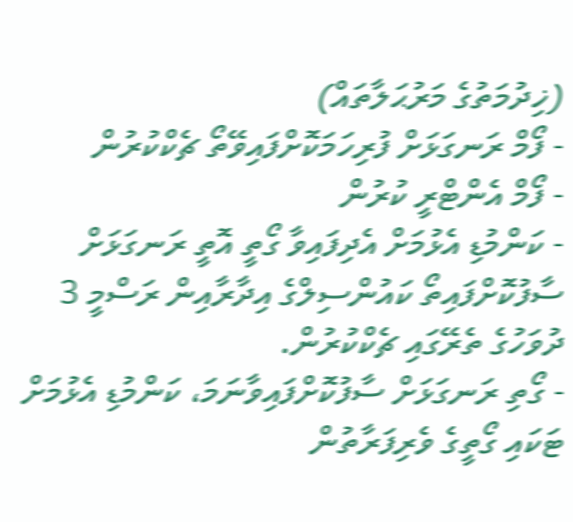(ޚިދުމަތުގެ މަރުޙަލާތައް)
- ފޯމް ރަނގަޅަށް ފުރިހަމަކޮށްފައިވޭތޯ ޗެކްކުރުން
- ފޯމް އެންޓްރީ ކުރުން
- ކަންމުޑި އެޅުމަށް އެދިފައިވާ ގޯތީ އޮތީ ރަނގަޅަށް ސާފުކޮށްފައިތޯ ކައުންސިލްގެ އިދާރާއިން ރަސްމީ 3 ދުވަހުގެ ތެރޭގައި ޗެކްކުރުން.
- ގޯތި ރަނގަޅަށް ސާފުކޮށްފައިވާނަމަ، ކަންމުޑި އެޅުމަށް ޓަކައި ގޯތީގެ ވެރިފަރާތުން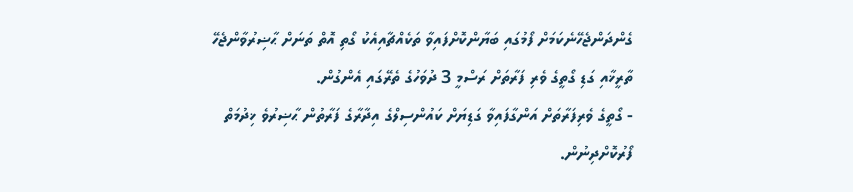ގެންދަންޖެހޭނެކަމަށް ފޯމުގައި ބަޔާންކޮށްފައިވާ ތަކެއްޗާއިއެކު ގޯތި އޮތް ތަނަށް ޙާޟިރުވާންޖެހޭ ތާރީޚާއި ގަޑި ގޯތީގެ ވެރި ފަރާތަށް ރަސްމީ 3 ދުވަހުގެ ތެރޭގައި އެންގުން.
- ގޯތީގެ ވެރިފަރާތަށް އަންގާފައިވާ ގަޑިޔަށް ކައުންސިލްގެ އިދާރާގެ ފަރާތުން ޙާޟިރުވެ ޚިދުމަތް ފޯރުކޮށްދިނުން.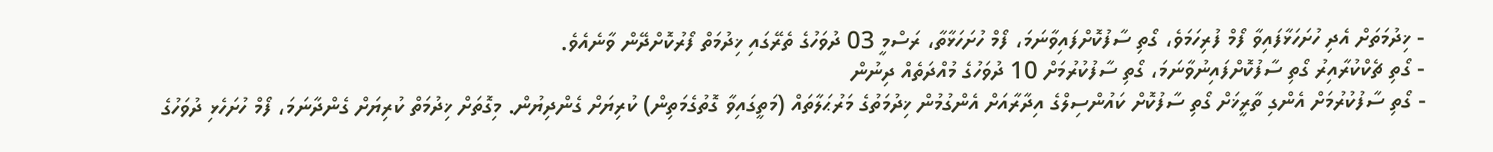- ޚިދުމަތަށް އެދި ހުށަހަޅާފައިވާ ފޯމް ފުރިހަމަވެ، ގޯތި ސާފުކޮށްފައިވާނަމަ، ފޯމް ހުށަހަޅާތާ، ރަސްމީ 03 ދުވަހުގެ ތެރޭގައި ޚިދުމަތް ފޯރުކޮށްދޭން ވާނެއެވެ.
- ގޯތި ޗެކްކުރާއިރު ގޯތި ސާފުކޮށްފައިނުވާނަމަ، ގޯތި ސާފުކުރުމަށް 10 ދުވަހުގެ މުއްދަތެއް ދިނުން
- ގޯތި ސާފުކުރުމަށް އެންގި ތާރީޚަށް ގޯތި ސާފުކޮށް ކައުންސިލްގެ އިދާރާއަށް އެންގުމުން ޚިދުމަތުގެ މަރުޙަލާތައް (މަތީގައިވާ ގޮތުގެމަތިން) ކުރިޔަށް ގެންދިޔުން. މިގޮތަށް ޚިދުމަތް ކުރިޔަށް ގެންދާނަމަ، ފޯމް ހުށަހެޅި ދުވަހުގެ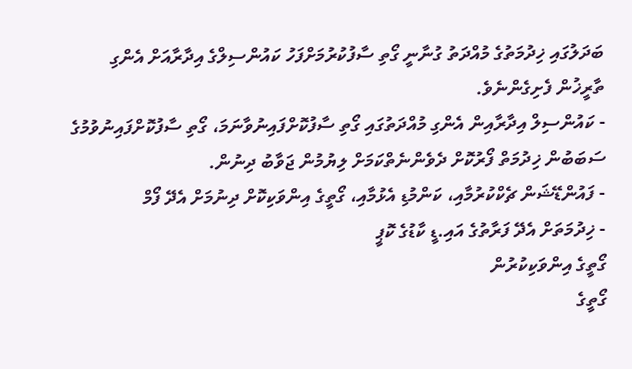ބަދަލުގައި ޚިދުމަތުގެ މުއްދަތު ގުނާނީ ގޯތި ސާފުކުރުމަށްފަހު ކައުންސިލްގެ އިދާރާއަށް އެންގި ތާރީޚުން ފެށިގެންނެވެ.
- ކައުންސިލް އިދާރާއިން އެންގި މުއްދަތުގައި ގޯތި ސާފުކޮށްފައިނުވާނަމަ، ގޯތި ސާފުކޮށްފައިނުވުމުގެ ސަބަބުން ޚިދުމަތް ފޯރުކޮށް ދެވެންނެތްކަމަށް ލިޔުމުން ޖަވާބު ދިނުން.
- ފައުންޑޭޝަން ޗެކްކުރުމާއި، ކަންމުޑި އެޅުމާއި، ގޯތީގެ އިންވަކިކޮށް ދިނުމަށް އެދޭ ފޯމް
- ޚިދުމަތަށް އެދޭ ފަރާތުގެ އައި.ޑީ ކާޑުގެ ކޮޕީ
ގޯތީގެ އިންވަކިކުރުން
ގޯތީގެ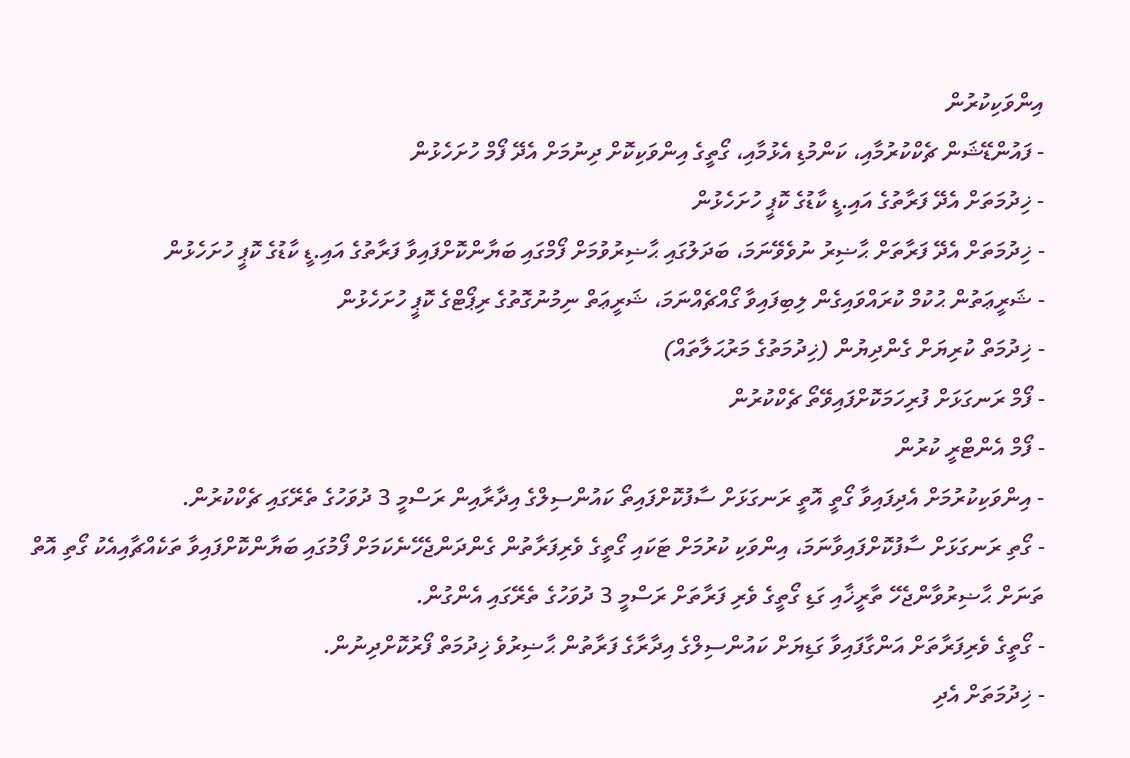އިންވަކިކުރުން
- ފައުންޑޭޝަން ޗެކްކުރުމާއި، ކަންމުޑި އެޅުމާއި، ގޯތީގެ އިންވަކިކޮށް ދިނުމަށް އެދޭ ފޯމް ހުށަހެޅުން
- ޚިދުމަތަށް އެދޭ ފަރާތުގެ އައި.ޑީ ކާޑުގެ ކޮޕީ ހުށަހެޅުން
- ޚިދުމަތަށް އެދޭ ފަރާތަށް ޙާޟިރު ނުވެވޭނަމަ، ބަދަލުގައި ޙާޟިރުވުމަށް ފޯމްގައި ބަޔާންކޮށްފައިވާ ފަރާތުގެ އައި.ޑީ ކާޑުގެ ކޮޕީ ހުށަހެޅުން
- ޝަރީޢަތުން ޙުކުމް ކުރައްވައިގެން ލިބިފައިވާ ގޯއްޗެއްނަމަ، ޝަރީޢަތް ނިމުނުގޮތުގެ ރިޕޯޓްގެ ކޮޕީ ހުށަހެޅުން
- ޚިދުމަތް ކުރިޔަށް ގެންދިޔުން (ޚިދުމަތުގެ މަރުޙަލާތައް)
- ފޯމް ރަނގަޅަށް ފުރިހަމަކޮށްފައިވޭތޯ ޗެކްކުރުން
- ފޯމް އެންޓްރީ ކުރުން
- އިންވަކިކުރުމަށް އެދިފައިވާ ގޯތީ އޮތީ ރަނގަޅަށް ސާފުކޮށްފައިތޯ ކައުންސިލްގެ އިދާރާއިން ރަސްމީ 3 ދުވަހުގެ ތެރޭގައި ޗެކްކުރުން.
- ގޯތި ރަނގަޅަށް ސާފުކޮށްފައިވާނަމަ، އިންވަކި ކުރުމަށް ޓަކައި ގޯތީގެ ވެރިފަރާތުން ގެންދަންޖެހޭނެކަމަށް ފޯމުގައި ބަޔާންކޮށްފައިވާ ތަކެއްޗާއިއެކު ގޯތި އޮތް ތަނަށް ޙާޟިރުވާންޖެހޭ ތާރީޚާއި ގަޑި ގޯތީގެ ވެރި ފަރާތަށް ރަސްމީ 3 ދުވަހުގެ ތެރޭގައި އެންގުން.
- ގޯތީގެ ވެރިފަރާތަށް އަންގާފައިވާ ގަޑިޔަށް ކައުންސިލްގެ އިދާރާގެ ފަރާތުން ޙާޟިރުވެ ޚިދުމަތް ފޯރުކޮށްދިނުން.
- ޚިދުމަތަށް އެދި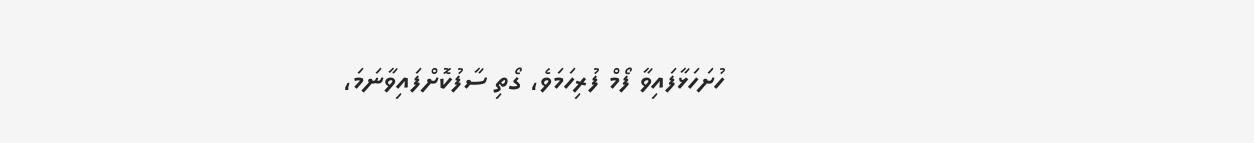ހުށަހަޅާފައިވާ ފޯމް ފުރިހަމަވެ، ގޯތި ސާފުކޮށްފައިވާނަމަ،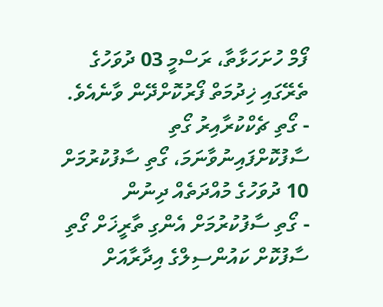ފޯމް ހުށަހަޅާތާ، ރަސްމީ 03 ދުވަހުގެ ތެރޭގައި ޚިދުމަތް ފޯރުކޮށްދޭން ވާނެއެވެ.
- ގޯތި ޗެކްކުރާއިރު ގޯތި ސާފުކޮށްފައިނުވާނަމަ، ގޯތި ސާފުކުރުމަށް 10 ދުވަހުގެ މުއްދަތެއް ދިނުން
- ގޯތި ސާފުކުރުމަށް އެންގި ތާރީޚަށް ގޯތި ސާފުކޮށް ކައުންސިލްގެ އިދާރާއަށް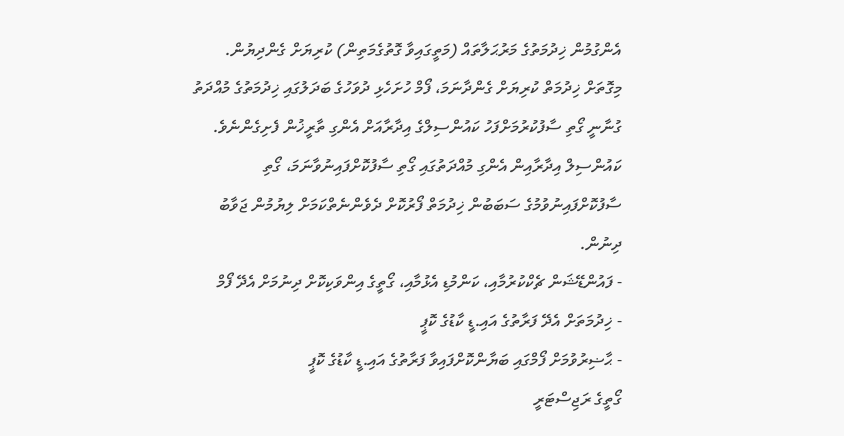އެންގުމުން ޚިދުމަތުގެ މަރުޙަލާތައް (މަތީގައިވާ ގޮތުގެމަތިން) ކުރިޔަށް ގެންދިޔުން. މިގޮތަށް ޚިދުމަތް ކުރިޔަށް ގެންދާނަމަ، ފޯމް ހުށަހެޅި ދުވަހުގެ ބަދަލުގައި ޚިދުމަތުގެ މުއްދަތު ގުނާނީ ގޯތި ސާފުކުރުމަށްފަހު ކައުންސިލްގެ އިދާރާއަށް އެންގި ތާރީޚުން ފެށިގެންނެވެ.
ކައުންސިލް އިދާރާއިން އެންގި މުއްދަތުގައި ގޯތި ސާފުކޮށްފައިނުވާނަމަ، ގޯތި ސާފުކޮށްފައިނުވުމުގެ ސަބަބުން ޚިދުމަތް ފޯރުކޮށް ދެވެންނެތްކަމަށް ލިޔުމުން ޖަވާބު ދިނުން.
- ފައުންޑޭޝަން ޗެކްކުރުމާއި، ކަންމުޑި އެޅުމާއި، ގޯތީގެ އިންވަކިކޮށް ދިނުމަށް އެދޭ ފޯމް
- ޚިދުމަތަށް އެދޭ ފަރާތުގެ އައި.ޑީ ކާޑުގެ ކޮޕީ
- ޙާޟިރުވުމަށް ފޯމްގައި ބަޔާންކޮށްފައިވާ ފަރާތުގެ އައި.ޑީ ކާޑުގެ ކޮޕީ
ގޯތީގެ ރަޖިސްޓަރީ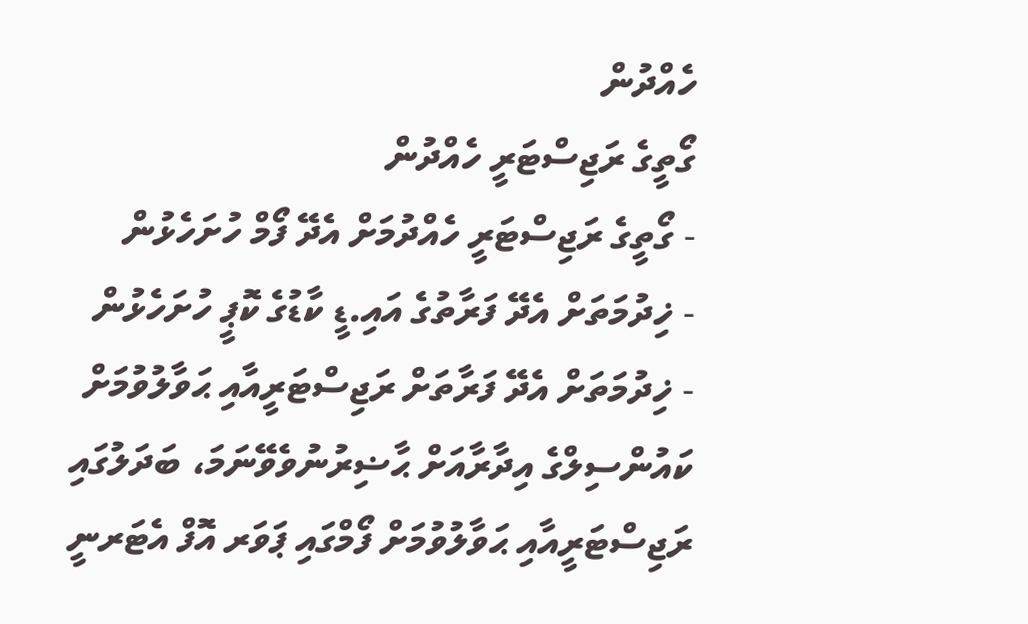ހެއްދުން
ގޯތީގެ ރަޖިސްޓަރީ ހެއްދުން
- ގޯތީގެ ރަޖިސްޓަރީ ހެއްދުމަށް އެދޭ ފޯމް ހުށަހެޅުން
- ޚިދުމަތަށް އެދޭ ފަރާތުގެ އައި.ޑީ ކާޑުގެ ކޮޕީ ހުށަހެޅުން
- ޚިދުމަތަށް އެދޭ ފަރާތަށް ރަޖިސްޓަރީއާއި ޙަވާލުވުމަށް ކައުންސިލްގެ އިދާރާއަށް ޙާޟިރުނުވެވޭނަމަ، ބަދަލުގައި ރަޖިސްޓަރީއާއި ޙަވާލުވުމަށް ފޯމްގައި ޕަވަރ އޮފް އެޓަރނީ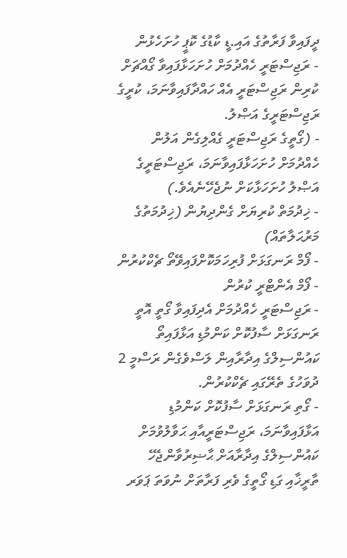ދީފައިވާ ފަރާތުގެ އައި.ޑީ ކާޑުގެ ކޮޕީ ހުށަހެޅުން
- ރަޖިސްޓަރީ ހެއްދުމަށް ހުށަހަޅާފައިވާ ގޯއްޗަށް ކުރިން ރަޖިސްޓަރީ އެއް ހައްދާފައިވާނަމަ، ކުރީގެ ރަޖިސްޓަރީގެ އަޞްލު.
- (ގޯތީގެ ރަޖިސްޓަރީ ގެއްލިގެން އަލުން ހެއްދުމަށް ހުށަހަޅާފައިވާނަމަ، ރަޖިސްޓަރީގެ އަޞްލު ހުށަހަޅާކަށް ނުޖެހޭނެއެވެ.)
- ޚިދުމަތް ކުރިޔަށް ގެންދިޔުން (ޚިދުމަތުގެ މަރުޙަލާތައް)
- ފޯމް ރަނގަޅަށް ފުރިހަމަކޮށްފައިވޭތޯ ޗެކްކުރުން
- ފޯމް އެންޓްރީ ކުރުން
- ރަޖިސްޓަރީ ހެއްދުމަށް އެދިފައިވާ ގޯތީ އޮތީ ރަނގަޅަށް ސާފުކޮށް ކަންމުޑި އަޅާފައިތޯ ކައުންސިލްގެ އިދާރާއިން ލަސްވެގެން ރަސްމީ 2 ދުވަހުގެ ތެރޭގައި ޗެކްކުރުން.
- ގޯތި ރަނގަޅަށް ސާފުކޮށް ކަންމުޑި އަޅާފައިވާނަމަ، ރަޖިސްޓަރީއާއި ޙަވާލުވުމަށް ކައުންސިލްގެ އިދާރާއަށް ޙާޟިރުވާންޖެހޭ ތާރީޚާއި ގަޑި ގޯތީގެ ވެރި ފަރާތަށް ނުވަތަ ޕަވަރ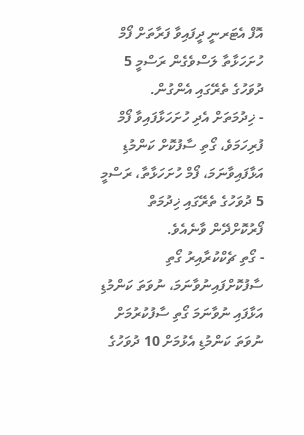އޮފް އެޓަރނީ ދީފައިވާ ފަރާތަށް ފޯމް ހުށަހަޅާތާ ލަސްވެގެން ރަސްމީ 5 ދުވަހުގެ ތެރޭގައި އެންގުން.
- ޚިދުމަތަށް އެދި ހުށަހަޅާފައިވާ ފޯމް ފުރިހަމަވެ، ގޯތި ސާފުކޮށް ކަންމުޑި އަޅާފައިވާނަމަ، ފޯމް ހުށަހަޅާތާ، ރަސްމީ 5 ދުވަހުގެ ތެރޭގައި ޚިދުމަތް ފޯރުކޮށްދޭން ވާނެއެވެ.
- ގޯތި ޗެކްކުރާއިރު ގޯތި ސާފުކޮށްފައިނުވާނަމަ، ނުވަތަ ކަންމުޑި އަޅާފައި ނުވާނަމަ ގޯތި ސާފުކުރުމަށް ނުވަތަ ކަންމުޑި އެޅުމަށް 10 ދުވަހުގެ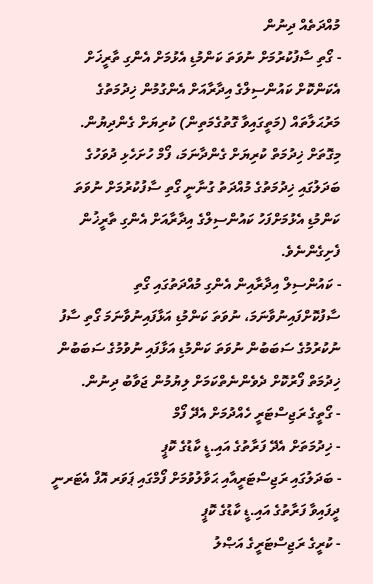މުއްދަތެއް ދިނުން
- ގޯތި ސާފުކުރުމަށް ނުވަތަ ކަންމުޑި އެޅުމަށް އެންގި ތާރީޚަށް އެކަންކޮށް ކައުންސިލްގެ އިދާރާއަށް އެންގުމުން ޚިދުމަތުގެ މަރުޙަލާތައް (މަތީގައިވާ ގޮތުގެމަތިން) ކުރިޔަށް ގެންދިޔުން. މިގޮތަށް ޚިދުމަތް ކުރިޔަށް ގެންދާނަމަ، ފޯމް ހުށަހެޅި ދުވަހުގެ ބަދަލުގައި ޚިދުމަތުގެ މުއްދަތު ގުނާނީ ގޯތި ސާފުކުރުމަށް ނުވަތަ ކަންމުޑި އެޅުމަށްފަހު ކައުންސިލްގެ އިދާރާއަށް އެންގި ތާރީޚުން ފެށިގެންނެވެ.
- ކައުންސިލް އިދާރާއިން އެންގި މުއްދަތުގައި ގޯތި ސާފުކޮށްފައިނުވާނަމަ، ނުވަތަ ކަންމުޑި އަޅާފައިނުވާނަމަ ގޯތި ސާފު ނުކުރުމުގެ ސަބަބުން ނުވަތަ ކަންމުޑި އަޅާފައި ނުވުމުގެ ސަބަބުން ޚިދުމަތް ފޯރުކޮށް ދެވެންނެތްކަމަށް ލިޔުމުން ޖަވާބު ދިނުން.
- ގޯތީގެ ރަޖިސްޓަރީ ހެއްދުމަށް އެދޭ ފޯމް
- ޚިދުމަތަށް އެދޭ ފަރާތުގެ އައި.ޑީ ކާޑުގެ ކޮޕީ
- ބަދަލުގައި ރަޖިސްޓަރީއާއި ޙަވާލުވުމަށް ފޯމްގައި ޕަވަރ އޮފް އެޓަރނީ ދީފައިވާ ފަރާތުގެ އައި.ޑީ ކާޑުގެ ކޮޕީ
- ކުރީގެ ރަޖިސްޓަރީގެ އަޞްލު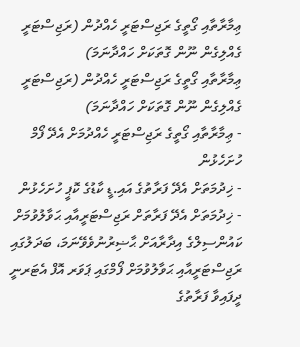ޢިމާރާތާއި ގޯތީގެ ރަޖިސްޓަރީ ހެއްދުން (ރަޖިސްޓަރީ ގެއްލިގެން ނޫން ގޮތަކަށް ހައްދާނަމަ)
ޢިމާރާތާއި ގޯތީގެ ރަޖިސްޓަރީ ހެއްދުން (ރަޖިސްޓަރީ ގެއްލިގެން ނޫން ގޮތަކަށް ހައްދާނަމަ)
- ޢިމާރާތާއި ގޯތީގެ ރަޖިސްޓަރީ ހެއްދުމަށް އެދޭ ފޯމް ހުށަހެޅުން
- ޚިދުމަތަށް އެދޭ ފަރާތުގެ އައި.ޑީ ކާޑުގެ ކޮޕީ ހުށަހެޅުން
- ޚިދުމަތަށް އެދޭ ފަރާތަށް ރަޖިސްޓަރީއާއި ޙަވާލުވުމަށް ކައުންސިލްގެ އިދާރާއަށް ޙާޟިރުނުވެވޭނަމަ، ބަދަލުގައި ރަޖިސްޓަރީއާއި ޙަވާލުވުމަށް ފޯމްގައި ޕަވަރ އޮފް އެޓަރނީ ދީފައިވާ ފަރާތުގެ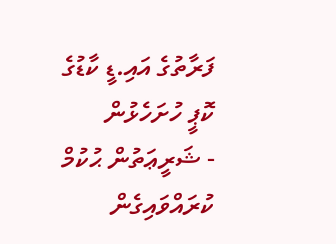ފަރާތުގެ އައި.ޑީ ކާޑުގެ ކޮޕީ ހުށަހެޅުން
- ޝަރީޢަތުން ޙުކުމް ކުރައްވައިގެން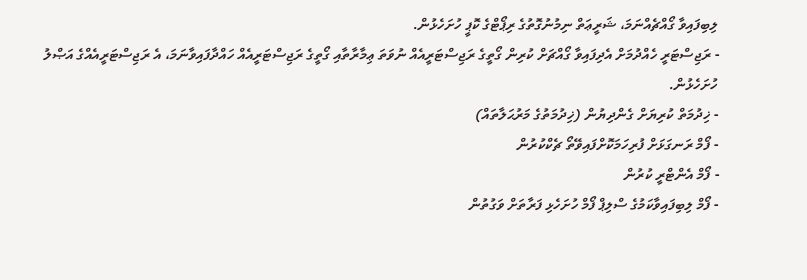ލިބިފައިވާ ގޯއްޗެއްނަމަ، ޝަރީޢަތް ނިމުނުގޮތުގެ ރިޕޯޓްގެ ކޮޕީ ހުށަހެޅުން.
- ރަޖިސްޓަރީ ހެއްދުމަށް އެދިފައިވާ ގޯއްޗަށް ކުރިން ގޯތީގެ ރަޖިސްޓަރީއެއް ނުވަތަ ޢިމާރާތާއި ގޯތީގެ ރަޖިސްޓަރީއެއް ހައްދާފައިވާނަމަ، އެ ރަޖިސްޓަރީއެއްގެ އަޞްލު ހުށަހެޅުން.
- ޚިދުމަތް ކުރިޔަށް ގެންދިޔުން (ޚިދުމަތުގެ މަރުޙަލާތައް)
- ފޯމް ރަނގަޅަށް ފުރިހަމަކޮށްފައިވޭތޯ ޗެކްކުރުން
- ފޯމް އެންޓްރީ ކުރުން
- ފޯމް ލިބިފައިވާކަމުގެ ސްލިޕް ފޯމް ހުށަހެޅި ފަރާތަށް ވަގުތުން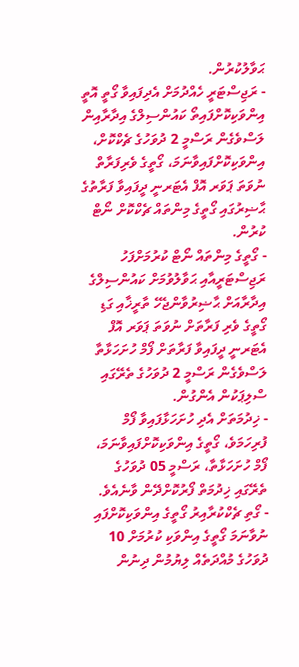ޙަވާލުކުރުން.
- ރަޖިސްޓަރީ ހެއްދުމަށް އެދިފައިވާ ގޯތީ އޮތީ އިންވަކިކޮށްފައިތޯ ކައުންސިލްގެ އިދާރާއިން ލަސްވެގެން ރަސްމީ 2 ދުވަހުގެ ޗެކްކޮށް، އިންވަކިކޮށްފައިވާނަމަ، ގޯތީގެ ވެރިފަރާތް ނުވަތަ ޕަވަރ އޮފް އެޓަރނީ ދީފައިވާ ފަރާތުގެ ޙާޟިރުގައި ގޯތީގެ މިންތައް ޗެކްކޮށް ނޯޓް ކުރުން.
- ގޯތީގެ މިންތައް ނޯޓް ކުރުމަށްފަހު ރަޖިސްޓަރީއާއި ޙަވާލުވުމަށް ކައުންސިލްގެ އިދާރާއަށް ޙާޟިރުވާންޖެހޭ ތާރީޚާއި ގަޑި ގޯތީގެ ވެރި ފަރާތަށް ނުވަތަ ޕަވަރ އޮފް އެޓަރނީ ދީފައިވާ ފަރާތަށް ފޯމް ހުށަހަޅާތާ ލަސްވެގެން ރަސްމީ 2 ދުވަހުގެ ތެރޭގައި ސްލިޕަކުން އެންގުން.
- ޚިދުމަތަށް އެދި ހުށަހަޅާފައިވާ ފޯމް ފުރިހަމަވެ، ގޯތީގެ އިންވަކިކޮށްފައިވާނަމަ، ފޯމް ހުށަހަޅާތާ، ރަސްމީ 05 ދުވަހުގެ ތެރޭގައި ޚިދުމަތް ފޯރުކޮށްދޭން ވާނެއެވެ.
- ގޯތި ޗެކްކުރާއިރު ގޯތީގެ އިންވަކިކޮށްފައި ނުވާނަމަ ގޯތީގެ އިންވަކި ކުރުމަށް 10 ދުވަހުގެ މުއްދަތެއް ލިޔުމުން ދިނުން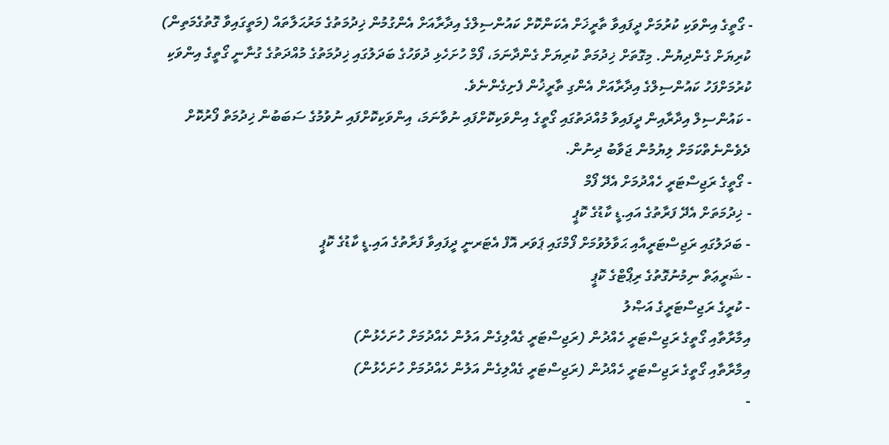- ގޯތީގެ އިންވަކި ކުރުމަށް ދީފައިވާ ތާރީޚަށް އެކަންކޮށް ކައުންސިލްގެ އިދާރާއަށް އެންގުމުން ޚިދުމަތުގެ މަރުޙަލާތައް (މަތީގައިވާ ގޮތުގެމަތިން) ކުރިޔަށް ގެންދިޔުން. މިގޮތަށް ޚިދުމަތް ކުރިޔަށް ގެންދާނަމަ، ފޯމް ހުށަހެޅި ދުވަހުގެ ބަދަލުގައި ޚިދުމަތުގެ މުއްދަތުގެ ގުނާނީ ގޯތީގެ އިންވަކި ކުރުމަށްފަހު ކައުންސިލްގެ އިދާރާއަށް އެންގި ތާރީޚުން ފެށިގެންނެވެ.
- ކައުންސިލް އިދާރާއިން ދީފައިވާ މުއްދަތުގައި ގޯތީގެ އިންވަކިކޮށްފައި ނުވާނަމަ، އިންވަކިކޮށްފައި ނުވުމުގެ ސަބަބުން ޚިދުމަތް ފޯރުކޮށް ދެވެންނެތްކަމަށް ލިޔުމުން ޖަވާބު ދިނުން.
- ގޯތީގެ ރަޖިސްޓަރީ ހެއްދުމަށް އެދޭ ފޯމް
- ޚިދުމަތަށް އެދޭ ފަރާތުގެ އައި.ޑީ ކާޑުގެ ކޮޕީ
- ބަދަލުގައި ރަޖިސްޓަރީއާއި ޙަވާލުވުމަށް ފޯމްގައި ޕަވަރ އޮފް އެޓަރނީ ދީފައިވާ ފަރާތުގެ އައި.ޑީ ކާޑުގެ ކޮޕީ
- ޝަރީޢަތް ނިމުނުގޮތުގެ ރިޕޯޓްގެ ކޮޕީ
- ކުރީގެ ރަޖިސްޓަރީގެ އަޞްލު
އިމާރާތާއި ގޯތީގެ ރަޖިސްޓަރީ ހެއްދުން (ރަޖިސްޓަރީ ގެއްލިގެން އަލުން ހެއްދުމަށް ހުށަހެޅުން)
އިމާރާތާއި ގޯތީގެ ރަޖިސްޓަރީ ހެއްދުން (ރަޖިސްޓަރީ ގެއްލިގެން އަލުން ހެއްދުމަށް ހުށަހެޅުން)
-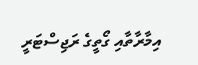އިމާރާތާއި ގޯތީގެ ރަޖިސްޓަރީ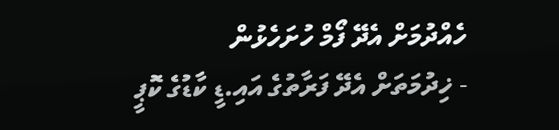ހެއްދުމަށް އެދޭ ފޯމް ހުށަހެޅުން
- ޚިދުމަތަށް އެދޭ ފަރާތުގެ އައި.ޑީ ކާޑުގެ ކޮޕީ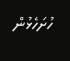ހުށަހެޅުން